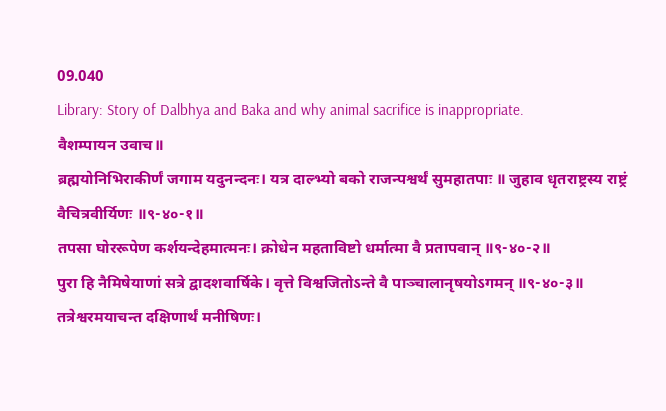09.040
Library: Story of Dalbhya and Baka and why animal sacrifice is inappropriate.
वैशम्पायन उवाच॥
ब्रह्मयोनिभिराकीर्णं जगाम यदुनन्दनः। यत्र दाल्भ्यो बको राजन्पश्वर्थं सुमहातपाः ॥ जुहाव धृतराष्ट्रस्य राष्ट्रं वैचित्रवीर्यिणः ॥९-४०-१॥
तपसा घोररूपेण कर्शयन्देहमात्मनः। क्रोधेन महताविष्टो धर्मात्मा वै प्रतापवान् ॥९-४०-२॥
पुरा हि नैमिषेयाणां सत्रे द्वादशवार्षिके। वृत्ते विश्वजितोऽन्ते वै पाञ्चालानृषयोऽगमन् ॥९-४०-३॥
तत्रेश्वरमयाचन्त दक्षिणार्थं मनीषिणः।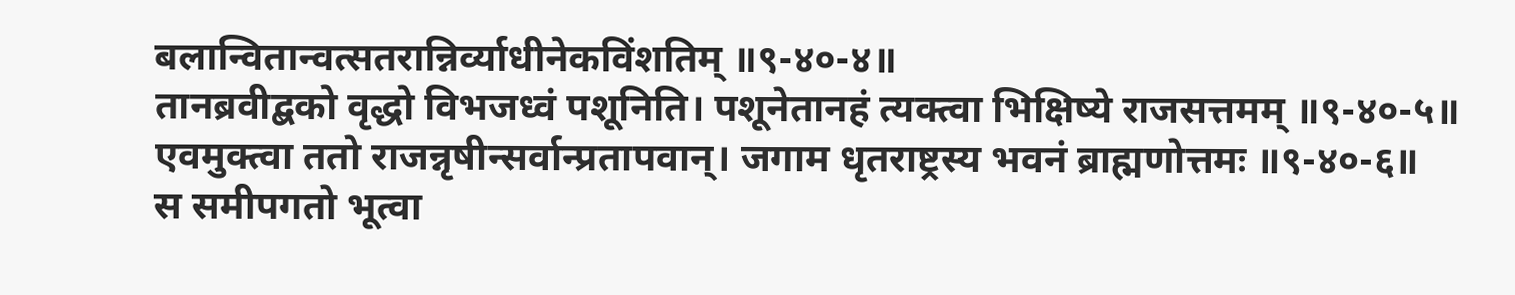बलान्वितान्वत्सतरान्निर्व्याधीनेकविंशतिम् ॥९-४०-४॥
तानब्रवीद्बको वृद्धो विभजध्वं पशूनिति। पशूनेतानहं त्यक्त्वा भिक्षिष्ये राजसत्तमम् ॥९-४०-५॥
एवमुक्त्वा ततो राजन्नृषीन्सर्वान्प्रतापवान्। जगाम धृतराष्ट्रस्य भवनं ब्राह्मणोत्तमः ॥९-४०-६॥
स समीपगतो भूत्वा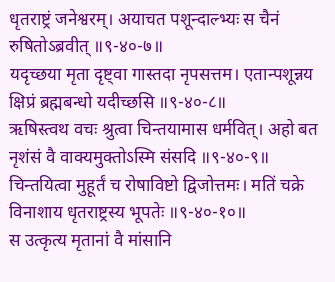धृतराष्ट्रं जनेश्वरम्। अयाचत पशून्दाल्भ्यः स चैनं रुषितोऽब्रवीत् ॥९-४०-७॥
यदृच्छया मृता दृष्ट्वा गास्तदा नृपसत्तम। एतान्पशून्नय क्षिप्रं ब्रह्मबन्धो यदीच्छसि ॥९-४०-८॥
ऋषिस्त्वथ वचः श्रुत्वा चिन्तयामास धर्मवित्। अहो बत नृशंसं वै वाक्यमुक्तोऽस्मि संसदि ॥९-४०-९॥
चिन्तयित्वा मुहूर्तं च रोषाविष्टो द्विजोत्तमः। मतिं चक्रे विनाशाय धृतराष्ट्रस्य भूपतेः ॥९-४०-१०॥
स उत्कृत्य मृतानां वै मांसानि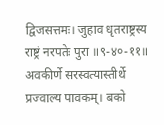द्विजसत्तमः। जुहाव धृतराष्ट्रस्य राष्ट्रं नरपतेः पुरा ॥९-४०-११॥
अवकीर्णे सरस्वत्यास्तीर्थे प्रज्वाल्य पावकम्। बको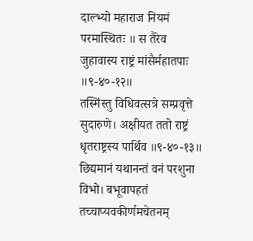दाल्भ्यो महाराज नियमं परमास्थितः ॥ स तैरेव जुहावास्य राष्ट्रं मांसैर्महातपाः ॥९-४०-१२॥
तस्मिंस्तु विधिवत्सत्रे सम्प्रवृत्ते सुदारुणे। अक्षीयत ततो राष्ट्रं धृतराष्ट्रस्य पार्थिव ॥९-४०-१३॥
छिद्यमानं यथानन्तं वनं परशुना विभो। बभूवापहतं तच्चाप्यवकीर्णमचेतनम्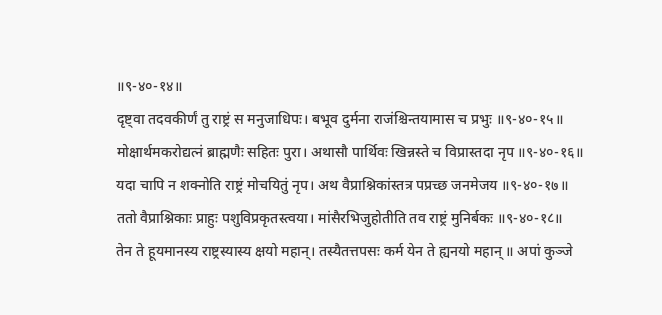॥९-४०-१४॥
दृष्ट्वा तदवकीर्णं तु राष्ट्रं स मनुजाधिपः। बभूव दुर्मना राजंश्चिन्तयामास च प्रभुः ॥९-४०-१५॥
मोक्षार्थमकरोद्यत्नं ब्राह्मणैः सहितः पुरा। अथासौ पार्थिवः खिन्नस्ते च विप्रास्तदा नृप ॥९-४०-१६॥
यदा चापि न शक्नोति राष्ट्रं मोचयितुं नृप। अथ वैप्राश्निकांस्तत्र पप्रच्छ जनमेजय ॥९-४०-१७॥
ततो वैप्राश्निकाः प्राहुः पशुविप्रकृतस्त्वया। मांसैरभिजुहोतीति तव राष्ट्रं मुनिर्बकः ॥९-४०-१८॥
तेन ते हूयमानस्य राष्ट्रस्यास्य क्षयो महान्। तस्यैतत्तपसः कर्म येन ते ह्यनयो महान् ॥ अपां कुञ्जे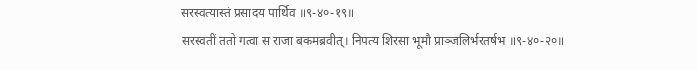सरस्वत्यास्तं प्रसादय पार्थिव ॥९-४०-१९॥
सरस्वतीं ततो गत्वा स राजा बकमब्रवीत्। निपत्य शिरसा भूमौ प्राञ्जलिर्भरतर्षभ ॥९-४०-२०॥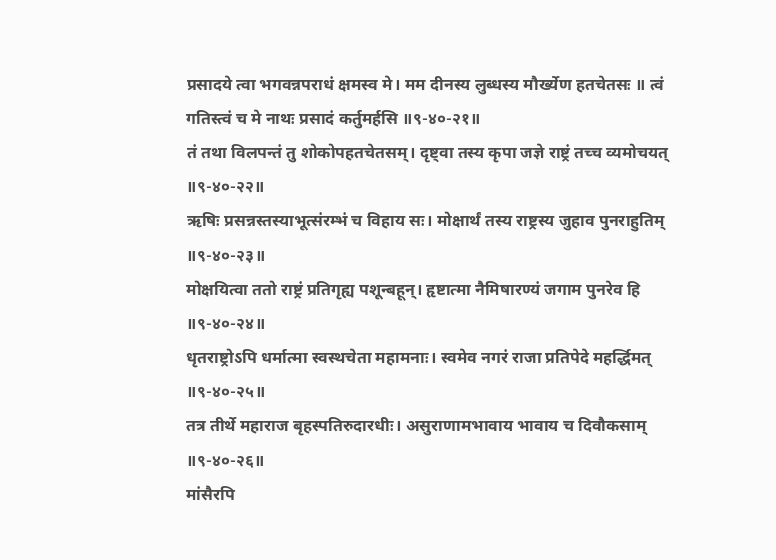प्रसादये त्वा भगवन्नपराधं क्षमस्व मे। मम दीनस्य लुब्धस्य मौर्ख्येण हतचेतसः ॥ त्वं गतिस्त्वं च मे नाथः प्रसादं कर्तुमर्हसि ॥९-४०-२१॥
तं तथा विलपन्तं तु शोकोपहतचेतसम्। दृष्ट्वा तस्य कृपा जज्ञे राष्ट्रं तच्च व्यमोचयत् ॥९-४०-२२॥
ऋषिः प्रसन्नस्तस्याभूत्संरम्भं च विहाय सः। मोक्षार्थं तस्य राष्ट्रस्य जुहाव पुनराहुतिम् ॥९-४०-२३॥
मोक्षयित्वा ततो राष्ट्रं प्रतिगृह्य पशून्बहून्। हृष्टात्मा नैमिषारण्यं जगाम पुनरेव हि ॥९-४०-२४॥
धृतराष्ट्रोऽपि धर्मात्मा स्वस्थचेता महामनाः। स्वमेव नगरं राजा प्रतिपेदे महर्द्धिमत् ॥९-४०-२५॥
तत्र तीर्थे महाराज बृहस्पतिरुदारधीः। असुराणामभावाय भावाय च दिवौकसाम् ॥९-४०-२६॥
मांसैरपि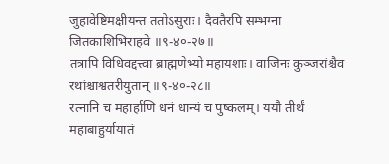जुहावेष्टिमक्षीयन्त ततोऽसुराः। दैवतैरपि सम्भग्ना जितकाशिभिराहवे ॥९-४०-२७॥
तत्रापि विधिवद्दत्त्वा ब्राह्मणेभ्यो महायशाः। वाजिनः कुञ्जरांश्चैव रथांश्चाश्वतरीयुतान् ॥९-४०-२८॥
रत्नानि च महार्हाणि धनं धान्यं च पुष्कलम्। ययौ तीर्थं महाबाहुर्यायातं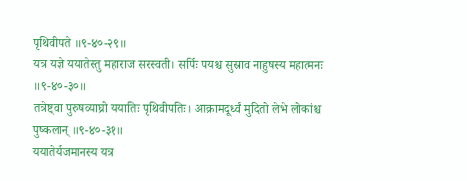पृथिवीपते ॥९-४०-२९॥
यत्र यज्ञे ययातेस्तु महाराज सरस्वती। सर्पिः पयश्च सुस्राव नाहुषस्य महात्मनः ॥९-४०-३०॥
तत्रेष्ट्वा पुरुषव्याघ्रो ययातिः पृथिवीपतिः। आक्रामदूर्ध्वं मुदितो लेभे लोकांश्च पुष्कलान् ॥९-४०-३१॥
ययातेर्यजमानस्य यत्र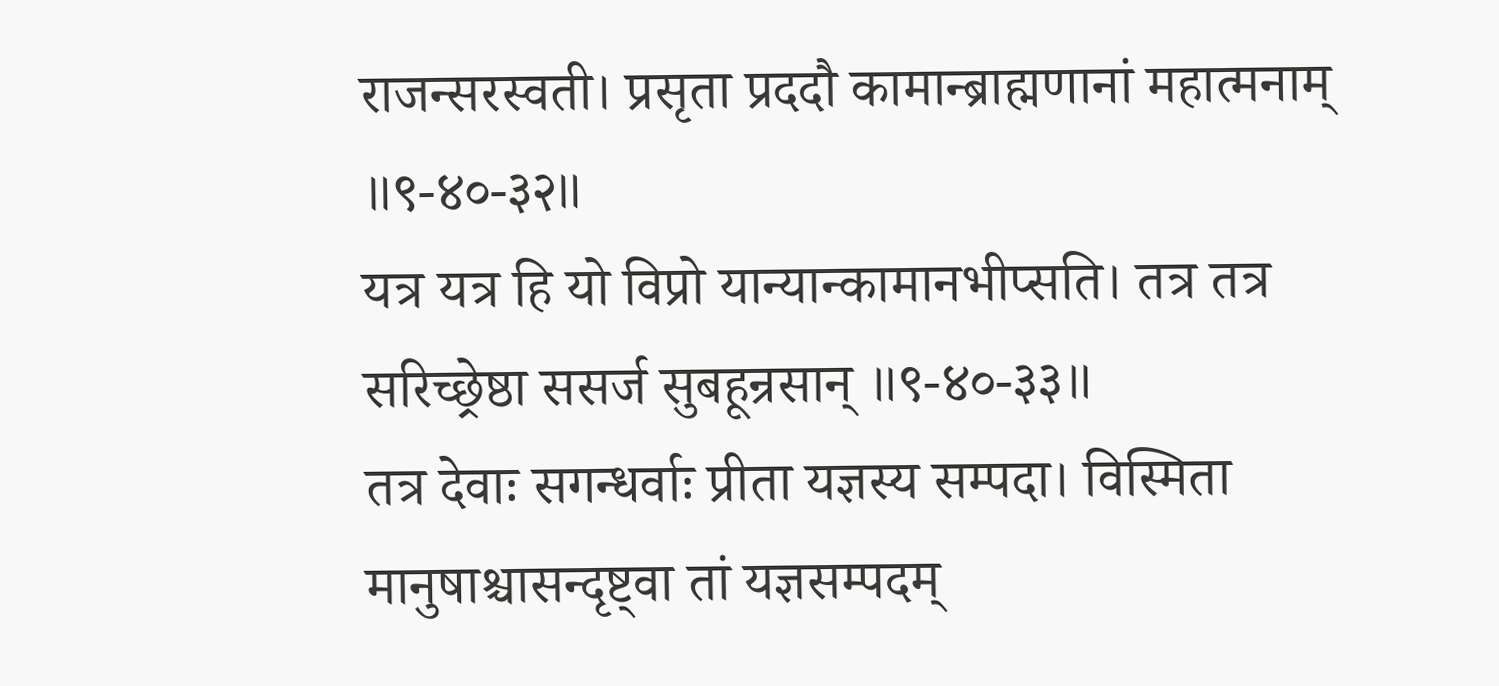राजन्सरस्वती। प्रसृता प्रददौ कामान्ब्राह्मणानां महात्मनाम् ॥९-४०-३२॥
यत्र यत्र हि यो विप्रो यान्यान्कामानभीप्सति। तत्र तत्र सरिच्छ्रेष्ठा ससर्ज सुबहून्रसान् ॥९-४०-३३॥
तत्र देवाः सगन्धर्वाः प्रीता यज्ञस्य सम्पदा। विस्मिता मानुषाश्चासन्दृष्ट्वा तां यज्ञसम्पदम्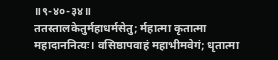॥९-४०-३४॥
ततस्तालकेतुर्महाधर्मसेतु; र्महात्मा कृतात्मा महादाननित्यः। वसिष्ठापवाहं महाभीमवेगं; धृतात्मा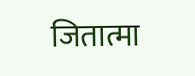जितात्मा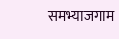समभ्याजगाम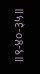॥९-४०-३५॥